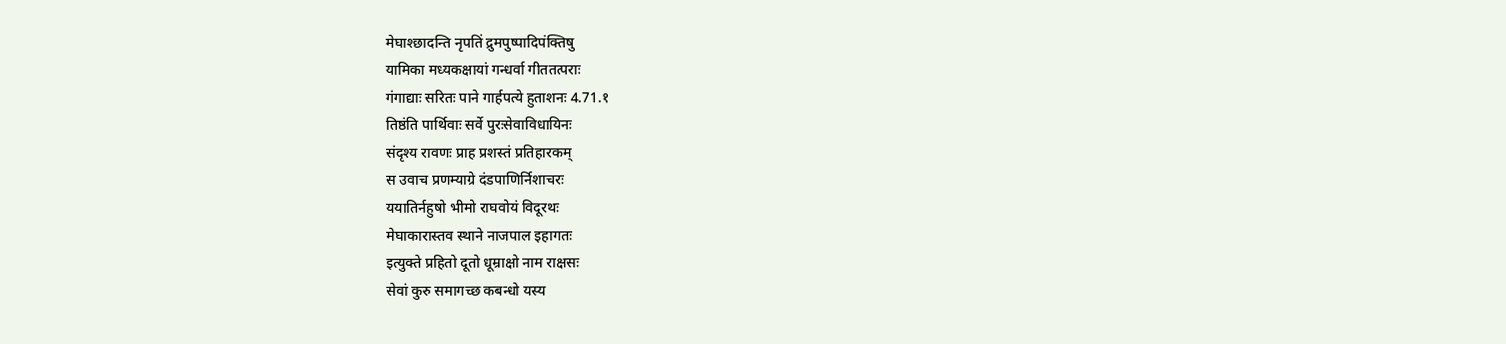मेघाश्छादन्ति नृपतिं द्रुमपुष्पादिपंक्तिषु
यामिका मध्यकक्षायां गन्धर्वा गीततत्पराः
गंगाद्याः सरितः पाने गार्हपत्ये हुताशनः 4.71.१
तिष्ठंति पार्थिवाः सर्वे पुरःसेवाविधायिनः
संदृश्य रावणः प्राह प्रशस्तं प्रतिहारकम्
स उवाच प्रणम्याग्रे दंडपाणिर्निशाचरः
ययातिर्नहुषो भीमो राघवोयं विदूरथः
मेघाकारास्तव स्थाने नाजपाल इहागतः
इत्युक्ते प्रहितो दूतो धूम्राक्षो नाम राक्षसः
सेवां कुरु समागच्छ कबन्धो यस्य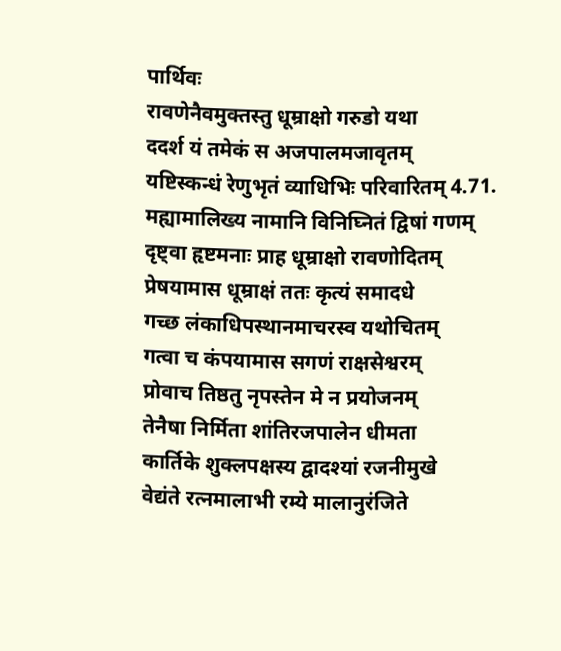पार्थिवः
रावणेनैवमुक्तस्तु धूम्राक्षो गरुडो यथा
ददर्श यं तमेकं स अजपालमजावृतम्
यष्टिस्कन्धं रेणुभृतं व्याधिभिः परिवारितम् 4.71.
मह्यामालिख्य नामानि विनिघ्नितं द्विषां गणम्
दृष्ट्वा हृष्टमनाः प्राह धूम्राक्षो रावणोदितम्
प्रेषयामास धूम्राक्षं ततः कृत्यं समादधे
गच्छ लंकाधिपस्थानमाचरस्व यथोचितम्
गत्वा च कंपयामास सगणं राक्षसेश्वरम्
प्रोवाच तिष्ठतु नृपस्तेन मे न प्रयोजनम्
तेनैषा निर्मिता शांतिरजपालेन धीमता
कार्तिके शुक्लपक्षस्य द्वादश्यां रजनीमुखे
वेद्यंते रत्नमालाभी रम्ये मालानुरंजिते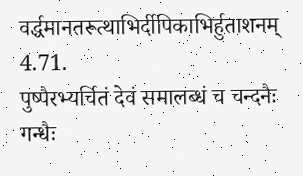वर्द्धमानतरूत्थाभिर्दीपिकाभिर्हुताशनम् 4.71.
पुष्पैरभ्यर्चितं देवं समालब्धं च चन्दनैः
गन्धैः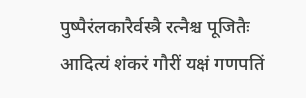पुष्पैरंलकारैर्वस्त्रै रत्नैश्च पूजितैः
आदित्यं शंकरं गौरीं यक्षं गणपतिं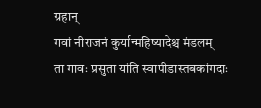ग्रहान्
गवां नीराजनं कुर्यान्महिष्यादेश्च मंडलम्
ता गावः प्रसुता यांति स्वापीडास्तबकांगदाः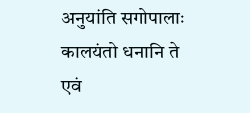अनुयांति सगोपालाः कालयंतो धनानि ते
एवं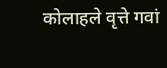कोलाहले वृत्ते गवां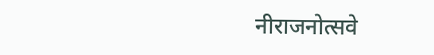नीराजनोत्सवे